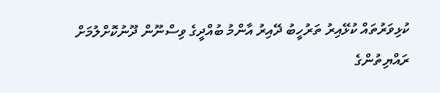ކުޅިވަރުތައް ކުޅޭއިރު ތަރުހީބު ދޭއިރު އާންމު ބުއްދީގެ ވިސްނޫން ދޫނުކޮށްލުމަށް ރައްޔިތުންގެ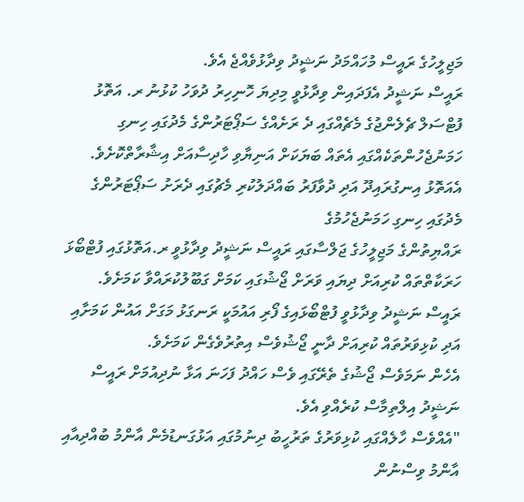މަޖިލީހުގެ ރައީސް މުހައްމަދު ނަޝީދު ވިދާޅުވެއްޖެ އެވެ.
ރައީސް ނަޝީދު އެފަދައިން ވިދާޅުވީ މިދިޔަ ހޮނިހިރު ދުވަހު ކުޅުނު ރ. އަތޮޅު ފުޓްސަލް ޗެލެންޖުގެ މެޗެއްގައި ދެ ރަށެއްގެ ސަޕޯޓަރުންގެ މެދުގައި ހިނގި ހަމަނުޖެހުންތަކެއްގައި އެތައް ބަޔަކަށް އަނިޔާވި ހާދިސާއަށް އިޝާރާތްކޮށެވެ. އެއަތޮޅު އިނގުރައިދޫ އަދި ދުވާފަރު ބައްދަލުކުރި މެޗުގައި ދެރަށު ސަޕޯޓަރުންގެ މެދުގައި ހިނގި ހަމަނުޖެހުމުގެ
ރައްޔިތުންގެ މަޖިލީހުގެ ޖަލްސާގައި ރައީސް ނަޝީދު ވިދާޅުވީ ރ.އަތޮޅުގައި ފުޓްބޯޅަ ހަރަކާތްތައް ކުރިއަށް ދިޔައި ވަރަށް ޖޯޝުގައި ކަމަށް ގަބޫލުކުރައްވާ ކަމަށެވެ.
ރައީސް ނަޝީދު ވިދާޅުވީ ފުޓްބޯޅައިގެ ފޯރި އައުމަކީ ރަނގަޅު މަގަށް އައުން ކަމަށާއި އަދި ކުޅިވަރުތައް ކުރިއަށް ދާނީ ޖޯޝުވެސް އިތުރުވެގެން ކަމަށެވެ.
އެހެން ނަމަވެސް ޖޯޝުގެ ތެރޭގައި ވެސް ހައްދު ފަހަނަ އަޅާ ނުދިއުމަށް ރައީސް ނަޝީދު އިލްތިމާސް ކުރެއްވި އެވެ.
"އެއްވެސް ހާލެއްގައި ކުޅިވަރުގެ ތަރުހީބު ދިނުމުގައި އަޅުގަނޑުމެން އާންމު ބުއްދިއާއި އާންމު ވިސްނުން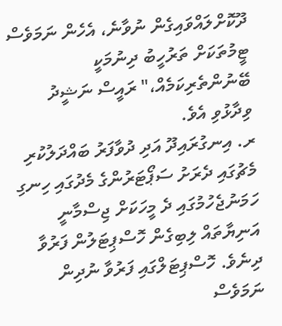ދޫކޮށްލައްވައިގެން ނުވާނެ، އެހެން ނަމަވެސް ޓީމުތަކަށް ތަރުހީބު ދިނުމަކީ ބޭނުންތެރިކަމެއް،" ރައީސް ނަޝީދު ވިދާޅުވި އެވެ.
ރ. އިނގުރައިދޫ އަދި ދުވާފަރު ބައްދަލުކުރި މެޗުގައި ދެރަށު ސަޕޯޓަރުންގެ މެދުގައި ހިނގި ހަމަނުޖެހުމުގައި ދެ މީހަކަށް ޖިސްމާނީ އަނިޔާތައް ލިބިގެން ހޮސްޕިޓަލުން ފަރުވާ ދިނެވެ. ހޮސްޕިޓަލްގައި ފަރުވާ ނުދިން ނަމަވެސް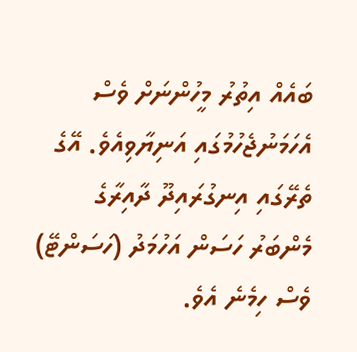ބައެއް އިތުރު މީހުންނަށް ވެސް އެހަމަނުޖެހުމުގައި އަނިޔާވިއެވެ. އޭގެ ތެރޭގައި އިނގުރައިދޫ ދާއިރާގެ މެންބަރު ހަސަން އަހުމަދު (ހަސަންޓޭ) ވެސް ހިމެނެ އެވެ.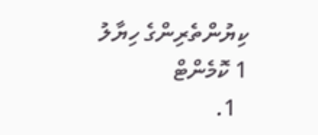ކިޔުންތެރިންގެ ހިޔާލު
1 ކޮމެންޓް
  1.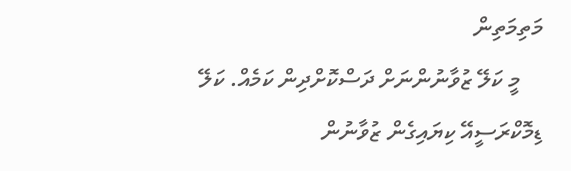މަތިމަތިން
    މީ ކަލޭ ޒުވާނުންނަށް ދަސްކޮށްދިން ކަމެއް. ކަލޭ ޑިމޮކްރަސީއޭ ކިޔައިގެން ޒުވާނުން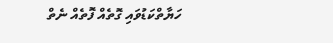ހަޔާތްކަޑުވައި ގޮތެއް ފޮތެއް ނެތް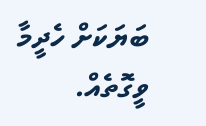ބަޔަކަށް ހެދީމާ ވީގޮތެއް.